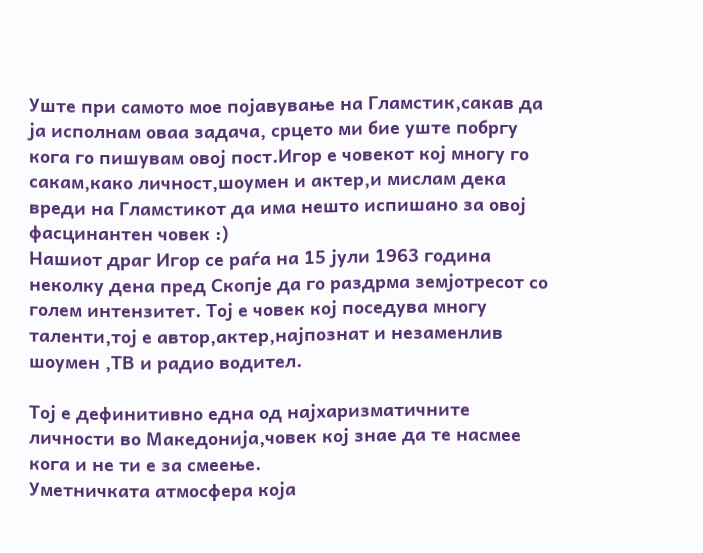Уште при самото мое појавување на Гламстик,сакав да ја исполнам оваа задача, срцето ми бие уште побргу кога го пишувам овој пост.Игор е човекот кој многу го сакам,како личност,шоумен и актер,и мислам дека вреди на Гламстикот да има нешто испишано за овој фасцинантен човек :)
Нашиот драг Игор се раѓа на 15 јули 1963 година неколку дена пред Скопје да го раздрма земјотресот со голем интензитет. Тој е човек кој поседува многу таленти,тој е автор,актер,најпознат и незаменлив шоумен ,ТВ и радио водител.

Тој е дефинитивно една од најхаризматичните личности во Македонија,човек кој знае да те насмее кога и не ти е за смеење.
Уметничката атмосфера која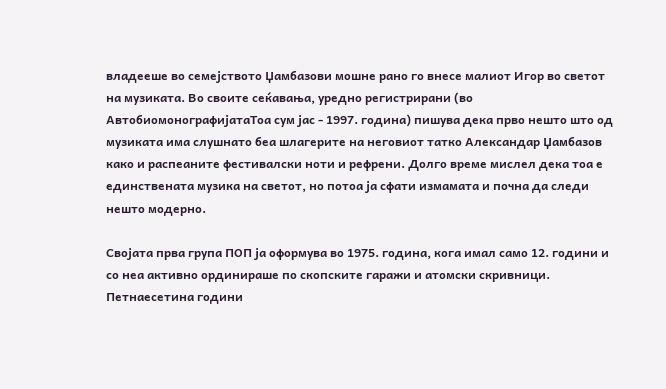владееше во семејството Џамбазови мошне рано го внесе малиот Игор во светот на музиката. Во своите сеќавања, уредно регистрирани (во АвтобиомонографијатаТоа сум јас - 1997. година) пишува дека прво нешто што од музиката има слушнато беа шлагерите на неговиот татко Александар Џамбазов како и распеаните фестивалски ноти и рефрени. Долго време мислел дека тоа е единствената музика на светот, но потоа ја сфати измамата и почна да следи нешто модерно.

Својата прва група ПОП ја оформува во 1975. година, кога имал само 12. години и со неа активно ординираше по скопските гаражи и атомски скривници. Петнаесетина години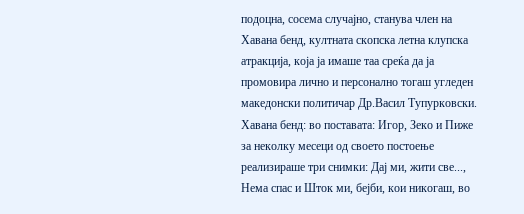подоцна, сосема случајно, станува член на Хавана бенд, култната скопска летна клупска атракција, која ја имаше таа среќа да ја промовира лично и персонално тогаш угледен македонски политичар Др.Васил Тупурковски. Хавана бенд: во поставата: Игор, Зеко и Пиже за неколку месеци од своето постоење реализираше три снимки: Дај ми, жити све..., Нема спас и Шток ми, бејби, кои никогаш, во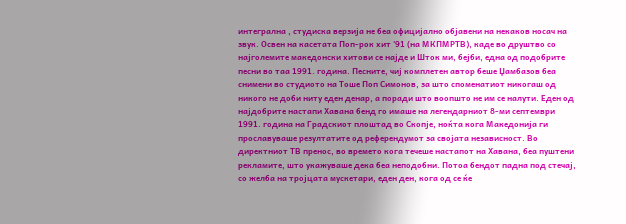интегрална , студиска верзија не беа официјално објавени на некаков носач на звук. Освен на касетата Поп-рок хит '91 (на МКПМРТВ), каде во друштво со најголемите македонски хитови се најде и Шток ми, бејби, една од подобрите песни во таа 1991. година. Песните, чиј комплетен автор беше Џамбазов беа снимени во студиото на Тоше Поп Симонов, за што споменатиот никогаш од никого не доби ниту еден денар, а поради што воопшто не им се налути. Еден од најдобрите настапи Хавана бенд го имаше на легендарниот 8-ми септември 1991. година на Градскиот плоштад во Скопје, ноќта кога Македонија ги прославуваше резултатите од референдумот за својата независност. Во директниот ТВ пренос, во времето кога течеше настапот на Хавана, беа пуштени рекламите, што укажуваше дека беа неподобни. Потоа бендот падна под стечај, со желба на тројцата мускетари, еден ден, кога од се ќе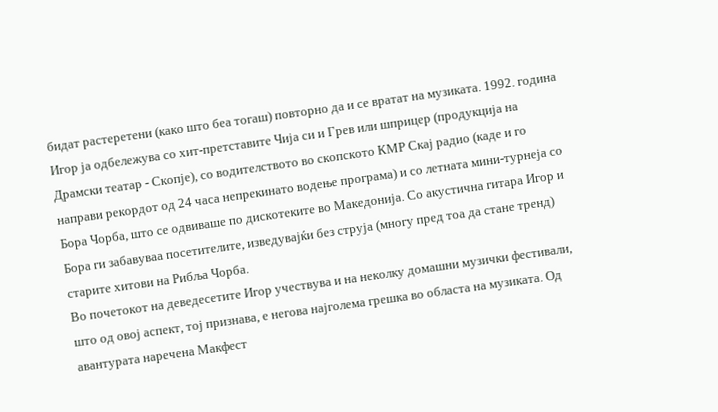бидат растеретени (како што беа тогаш) повторно да и се вратат на музиката. 1992. година Игор ја одбележува со хит-претставите Чија си и Грев или шприцер (продукција на Драмски театар - Скопје), со водителството во скопското КМР Скај радио (каде и го направи рекордот од 24 часа непрекинато водење програма) и со летната мини-турнеја со Бора Чорба, што се одвиваше по дискотеките во Македонија. Со акустична гитара Игор и Бора ги забавуваа посетителите, изведувајќи без струја (многу пред тоа да стане тренд) старите хитови на Рибља Чорба.
Во почетокот на деведесетите Игор учествува и на неколку домашни музички фестивали, што од овој аспект, тој признава, е негова најголема грешка во областа на музиката. Од авантурата наречена Макфест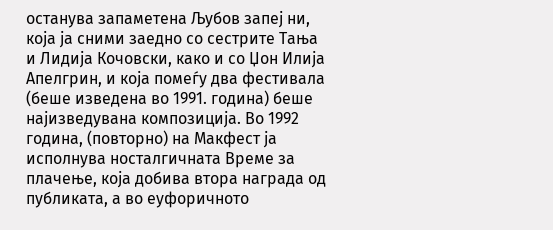останува запаметена Љубов запеј ни, која ја сними заедно со сестрите Тања и Лидија Кочовски, како и со Џон Илија Апелгрин, и која помеѓу два фестивала (беше изведена во 1991. година) беше најизведувана композиција. Во 1992 година, (повторно) на Макфест ја исполнува носталгичната Време за плачење, која добива втора награда од публиката, а во еуфоричното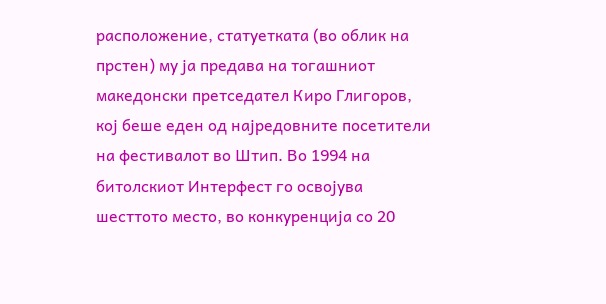расположение, статуетката (во облик на прстен) му ја предава на тогашниот македонски претседател Киро Глигоров, кој беше еден од најредовните посетители на фестивалот во Штип. Во 1994 на битолскиот Интерфест го освојува шесттото место, во конкуренција со 20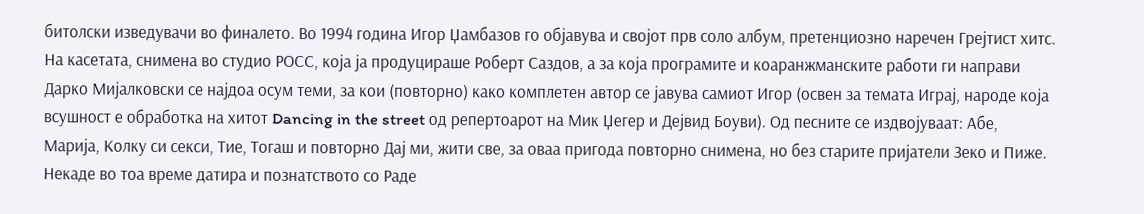битолски изведувачи во финалето. Во 1994 година Игор Џамбазов го објавува и својот прв соло албум, претенциозно наречен Грејтист хитс. На касетата, снимена во студио РОСС, која ја продуцираше Роберт Саздов, а за која програмите и коаранжманските работи ги направи Дарко Мијалковски се најдоа осум теми, за кои (повторно) како комплетен автор се јавува самиот Игор (освен за темата Играј, народе која всушност е обработка на хитот Dancing in the street од репертоарот на Мик Џегер и Дејвид Боуви). Од песните се издвојуваат: Абе, Марија, Колку си секси, Тие, Тогаш и повторно Дај ми, жити све, за оваа пригода повторно снимена, но без старите пријатели Зеко и Пиже. Некаде во тоа време датира и познатството со Раде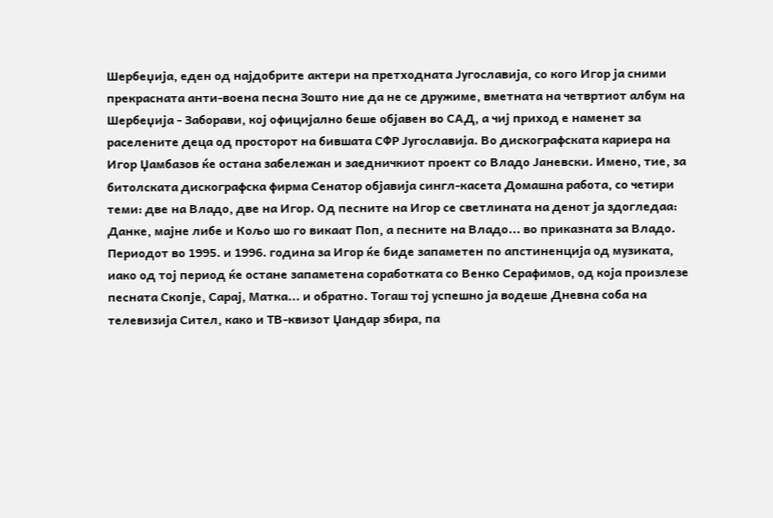Шербеџија, еден од најдобрите актери на претходната Југославија, со кого Игор ја сними прекрасната анти-воена песна Зошто ние да не се дружиме, вметната на четвртиот албум на Шербеџија - Заборави, кој официјално беше објавен во САД, а чиј приход е наменет за раселените деца од просторот на бившата СФР Југославија. Во дискографската кариера на Игор Џамбазов ќе остана забележан и заедничкиот проект со Владо Јаневски. Имено, тие, за битолската дискографска фирма Сенатор објавија сингл-касета Домашна работа, со четири теми: две на Владо, две на Игор. Од песните на Игор се светлината на денот ја здогледаа: Данке, мајне либе и Кољо шо го викаат Поп, а песните на Владо... во приказната за Владо. Периодот во 1995. и 1996. година за Игор ќе биде запаметен по апстиненција од музиката, иако од тој период ќе остане запаметена соработката со Венко Серафимов, од која произлезе песната Скопје, Сарај, Матка... и обратно. Тогаш тој успешно ја водеше Дневна соба на телевизија Сител, како и ТВ-квизот Џандар збира, па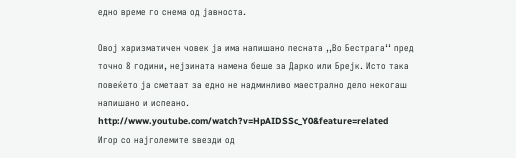едно време го снема од јавноста.

Овој харизматичен човек ја има напишано песната ,,Во Бестрага‘‘ пред точно 8 години, нејзината намена беше за Дарко или Брејк. Исто така повеќето ја сметаат за едно не надминливо маестрално дело некогаш напишано и испеано.
http://www.youtube.com/watch?v=HpAIDSSc_Y0&feature=related
Игор со најголемите ѕвезди од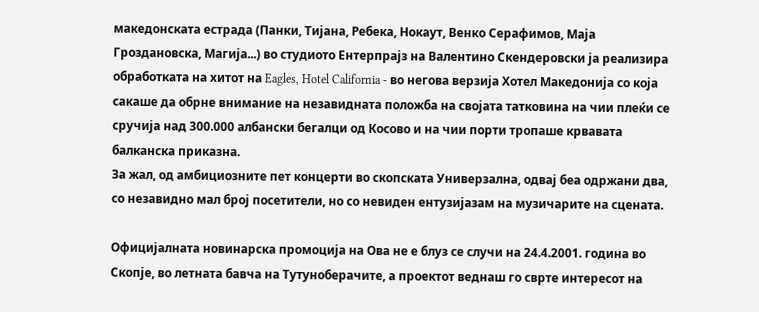македонската естрада (Панки, Тијана, Ребека, Нокаут, Венко Серафимов, Маја Гроздановска, Магија...) во студиото Ентерпрајз на Валентино Скендеровски ја реализира обработката на хитот на Eagles, Hotel California - во негова верзија Хотел Македонија со која сакаше да обрне внимание на незавидната положба на својата татковина на чии плеќи се сручија над 300.000 албански бегалци од Косово и на чии порти тропаше крвавата балканска приказна.
За жал, од амбициозните пет концерти во скопската Универзална, одвај беа одржани два, со незавидно мал број посетители, но со невиден ентузијазам на музичарите на сцената.

Официјалната новинарска промоција на Ова не е блуз се случи на 24.4.2001. година во Скопје, во летната бавча на Тутуноберачите, а проектот веднаш го сврте интересот на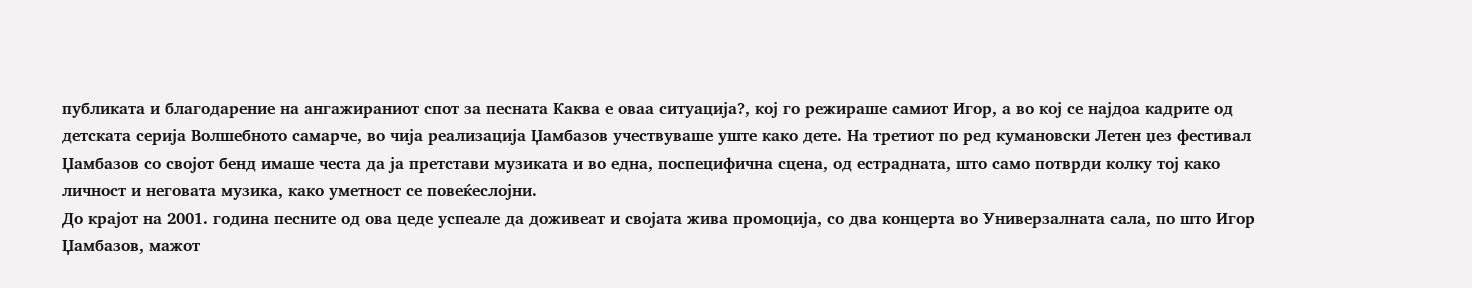публиката и благодарение на ангажираниот спот за песната Каква е оваа ситуација?, кој го режираше самиот Игор, а во кој се најдоа кадрите од детската серија Волшебното самарче, во чија реализација Џамбазов учествуваше уште како дете. На третиот по ред кумановски Летен џез фестивал Џамбазов со својот бенд имаше честа да ја претстави музиката и во една, поспецифична сцена, од естрадната, што само потврди колку тој како личност и неговата музика, како уметност се повеќеслојни.
До крајот на 2001. година песните од ова цеде успеале да доживеат и својата жива промоција, со два концерта во Универзалната сала, по што Игор Џамбазов, мажот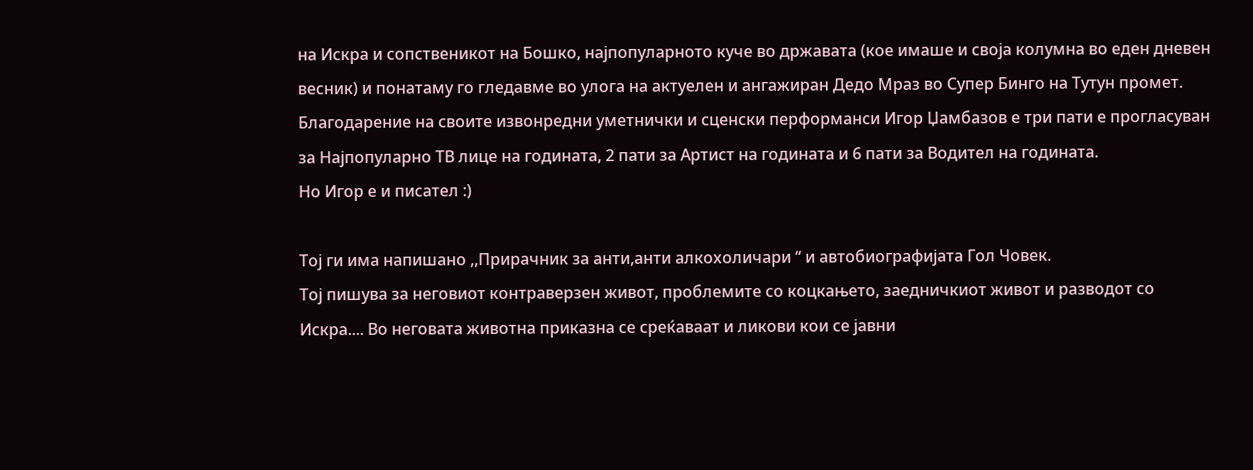на Искра и сопственикот на Бошко, најпопуларното куче во државата (кое имаше и своја колумна во еден дневен весник) и понатаму го гледавме во улога на актуелен и ангажиран Дедо Мраз во Супер Бинго на Тутун промет. Благодарение на своите извонредни уметнички и сценски перформанси Игор Џамбазов е три пати е прогласуван за Најпопуларно ТВ лице на годината, 2 пати за Артист на годината и 6 пати за Водител на годината.
Но Игор е и писател :)

Тој ги има напишано ,,Прирачник за анти,анти алкохоличари ‘‘ и автобиографијата Гол Човек.
Тој пишува за неговиот контраверзен живот, проблемите со коцкањето, заедничкиот живот и разводот со Искра.... Во неговата животна приказна се среќаваат и ликови кои се јавни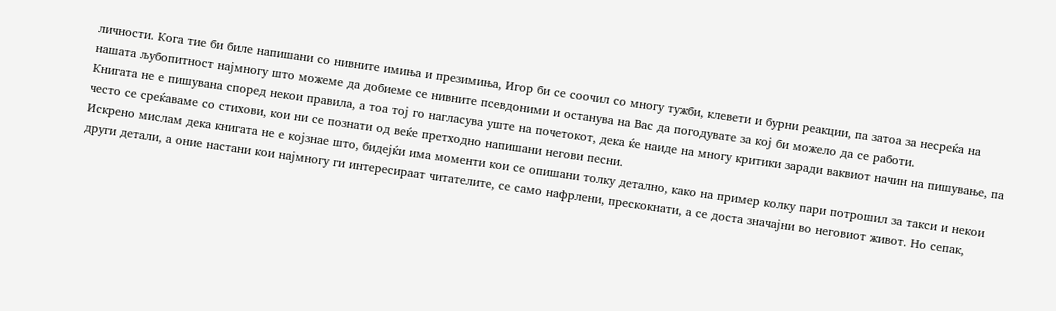личности. Кога тие би биле напишани со нивните имиња и презимиња, Игор би се соочил со многу тужби, клевети и бурни реакции, па затоа за несреќа на нашата љубопитност најмногу што можеме да добиеме се нивните псевдоними и останува на Вас да погодувате за кој би можело да се работи.
Книгата не е пишувана според некои правила, а тоа тој го нагласува уште на почетокот, дека ќе наиде на многу критики заради ваквиот начин на пишување, па често се среќаваме со стихови, кои ни се познати од веќе претходно напишани негови песни.
Искрено мислам дека книгата не е којзнае што, бидејќи има моменти кои се опишани толку детално, како на пример колку пари потрошил за такси и некои други детали, а оние настани кои најмногу ги интересираат читателите, се само нафрлени, прескокнати, а се доста значајни во неговиот живот. Но сепак,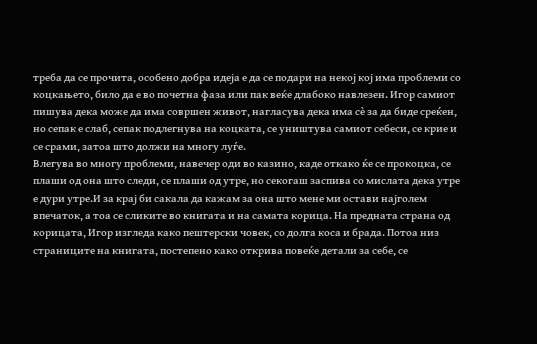треба да се прочита, особено добра идеја е да се подари на некој кој има проблеми со коцкањето, било да е во почетна фаза или пак веќе длабоко навлезен. Игор самиот пишува дека може да има совршен живот, нагласува дека има сè за да биде среќен, но сепак е слаб, сепак подлегнува на коцката, се уништува самиот себеси, се крие и се срами, затоа што должи на многу луѓе.
Влегува во многу проблеми, навечер оди во казино, каде откако ќе се прокоцка, се плаши од она што следи, се плаши од утре, но секогаш заспива со мислата дека утре е дури утре.И за крај би сакала да кажам за она што мене ми остави најголем впечаток, а тоа се сликите во книгата и на самата корица. На предната страна од корицата, Игор изгледа како пештерски човек, со долга коса и брада. Потоа низ страниците на книгата, постепено како открива повеќе детали за себе, се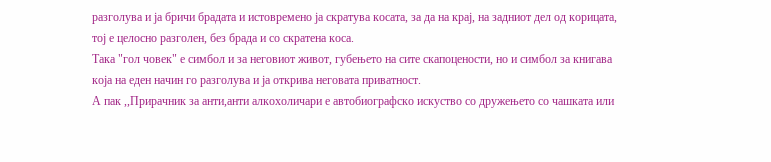разголува и ја бричи брадата и истовремено ја скратува косата, за да на крај, на задниот дел од корицата, тој е целосно разголен, без брада и со скратена коса.
Така "гол човек" е симбол и за неговиот живот, губењето на сите скапоцености, но и симбол за книгава која на еден начин го разголува и ја открива неговата приватност.
А пак ,,Прирачник за анти,анти алкохоличари е автобиографско искуство со дружењето со чашката или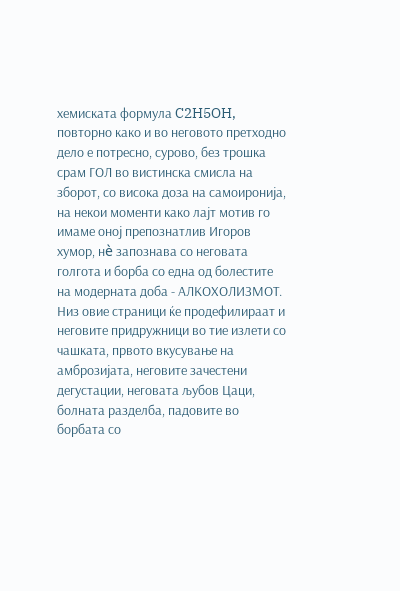хемиската формула C2H5OH, повторно како и во неговото претходно дело е потресно, сурово, без трошка срам ГОЛ во вистинска смисла на зборот, со висока доза на самоиронија, на некои моменти како лајт мотив го имаме оној препознатлив Игоров хумор, нè запознава со неговата голгота и борба со една од болестите на модерната доба - АЛКОХОЛИЗМОТ. Низ овие страници ќе продефилираат и неговите придружници во тие излети со чашката, првото вкусување на амброзијата, неговите зачестени дегустации, неговата љубов Цаци, болната разделба, падовите во борбата со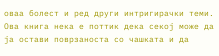оваа болест и ред други интригирачки теми.
Ова книга нека е поттик дека секој може да ја остави поврзаноста со чашката и да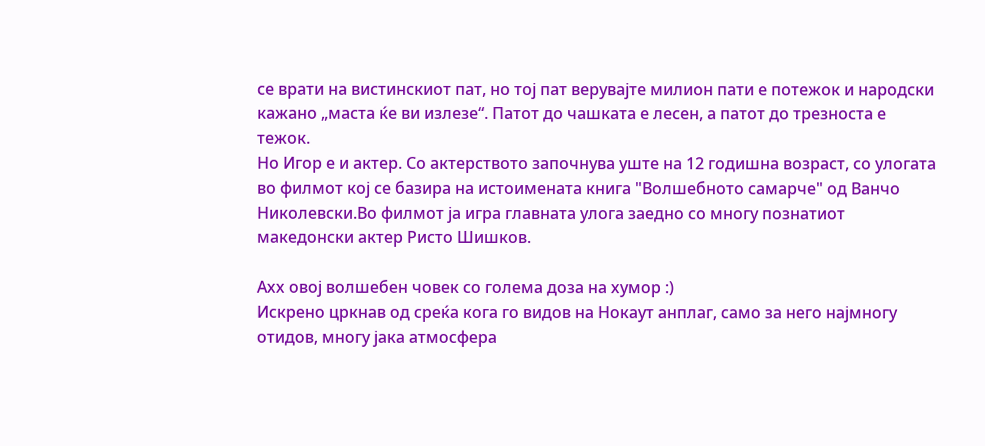се врати на вистинскиот пат, но тој пат верувајте милиoн пати е потежок и народски кажано „маста ќе ви излезе“. Патот до чашката е лесен, а патот до трезноста е тежок.
Но Игор е и актер. Со актерството започнува уште на 12 годишна возраст, со улогата во филмот кој се базира на истоимената книга "Волшебното самарче" од Ванчо Николевски.Во филмот ја игра главната улога заедно со многу познатиот македонски актер Ристо Шишков.

Ахх овој волшебен човек со голема доза на хумор :)
Искрено цркнав од среќа кога го видов на Нокаут анплаг, само за него најмногу отидов, многу јака атмосфера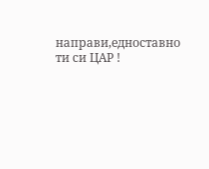направи,едноставно ти си ЦАР !